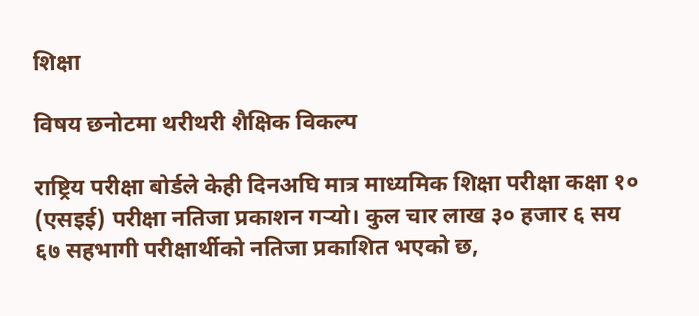शिक्षा

विषय छनोटमा थरीथरी शैक्षिक विकल्प

राष्ट्रिय परीक्षा बोर्डले केही दिनअघि मात्र माध्यमिक शिक्षा परीक्षा कक्षा १० (एसइई) परीक्षा नतिजा प्रकाशन गर्‍यो। कुल चार लाख ३० हजार ६ सय ६७ सहभागी परीक्षार्थीको नतिजा प्रकाशित भएको छ,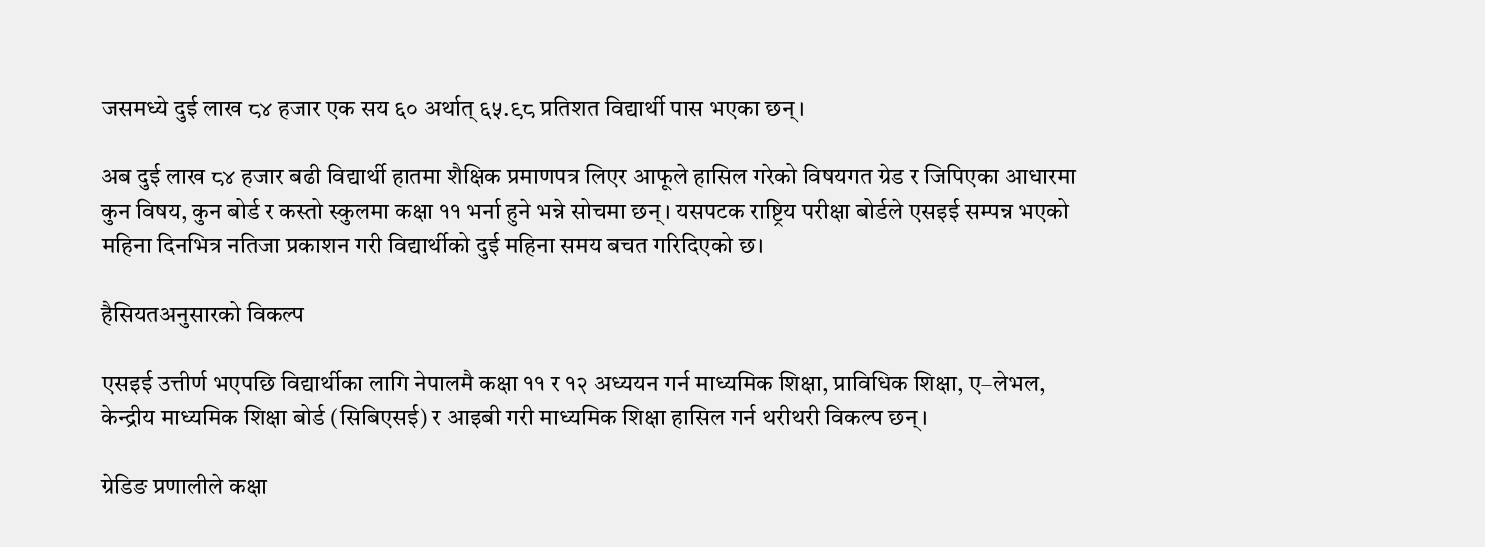जसमध्ये दुई लाख ८४ हजार एक सय ६० अर्थात् ६५.९८ प्रतिशत विद्यार्थी पास भएका छन्।

अब दुई लाख ८४ हजार बढी विद्यार्थी हातमा शैक्षिक प्रमाणपत्र लिएर आफूले हासिल गरेको विषयगत ग्रेड र जिपिएका आधारमा कुन विषय, कुन बोर्ड र कस्तो स्कुलमा कक्षा ११ भर्ना हुने भन्ने सोचमा छन्। यसपटक राष्ट्रिय परीक्षा बोर्डले एसइई सम्पन्न भएको महिना दिनभित्र नतिजा प्रकाशन गरी विद्यार्थीको दुई महिना समय बचत गरिदिएको छ।

हैसियतअनुसारको विकल्प

एसइई उत्तीर्ण भएपछि विद्यार्थीका लागि नेपालमै कक्षा ११ र १२ अध्ययन गर्न माध्यमिक शिक्षा, प्राविधिक शिक्षा, ए–लेभल, केन्द्रीय माध्यमिक शिक्षा बोर्ड (सिबिएसई) र आइबी गरी माध्यमिक शिक्षा हासिल गर्न थरीथरी विकल्प छन्।

ग्रेडिङ प्रणालीले कक्षा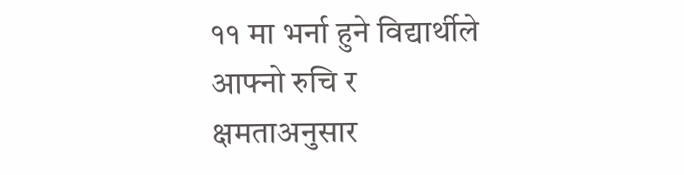११ मा भर्ना हुने विद्यार्थीले आफ्नो रुचि र क्षमताअनुसार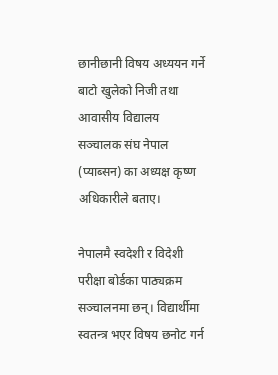छानीछानी विषय अध्ययन गर्ने बाटो खुलेको निजी तथा आवासीय विद्यालय सञ्चालक संघ नेपाल (प्याब्सन) का अध्यक्ष कृष्ण अधिकारीले बताए।

नेपालमै स्वदेशी र विदेशी परीक्षा बोर्डका पाठ्यक्रम सञ्चालनमा छन्। विद्यार्थीमा स्वतन्त्र भएर विषय छनोट गर्न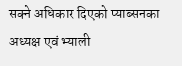सक्ने अधिकार दिएको प्याब्सनका अध्यक्ष एवं भ्याली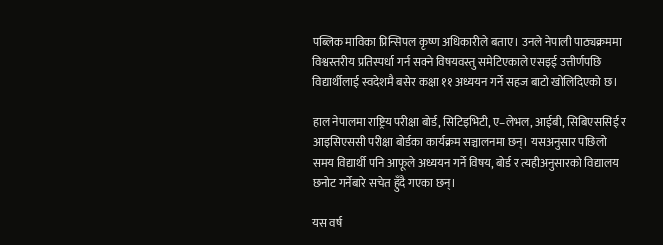पब्लिक माविका प्रिन्सिपल कृष्ण अधिकारीले बताए। उनले नेपाली पाठ्यक्रममा विश्वस्तरीय प्रतिस्पर्धा गर्न सक्ने विषयवस्तु समेटिएकाले एसइई उत्तीर्णपछि विद्यार्थीलाई स्वदेशमै बसेर कक्षा ११ अध्ययन गर्ने सहज बाटो खोलिदिएको छ।

हाल नेपालमा राष्ट्रिय परीक्षा बोर्ड, सिटिइभिटी, ए–लेभल, आईबी, सिबिएससिई र आइसिएससी परीक्षा बोर्डका कार्यक्रम सञ्चालनमा छन्। यसअनुसार पछिलो समय विद्यार्थी पनि आफूले अध्ययन गर्ने विषय, बोर्ड र त्यहीअनुसारको विद्यालय छनोट गर्नेबारे सचेत हुँदै गएका छन्।

यस वर्ष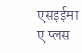एसइईमा ए प्लस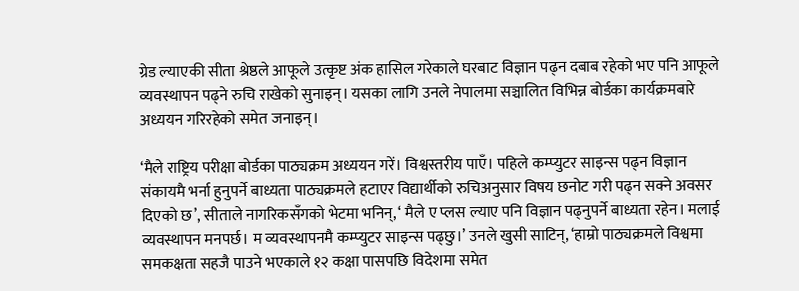ग्रेड ल्याएकी सीता श्रेष्ठले आफूले उत्कृष्ट अंक हासिल गरेकाले घरबाट विज्ञान पढ्न दबाब रहेको भए पनि आफूले व्यवस्थापन पढ्ने रुचि राखेको सुनाइन्। यसका लागि उनले नेपालमा सञ्चालित विभिन्न बोर्डका कार्यक्रमबारे अध्ययन गरिरहेको समेत जनाइन्।

‘मैले राष्ट्रिय परीक्षा बोर्डका पाठ्यक्रम अध्ययन गरें। विश्वस्तरीय पाएँ। पहिले कम्प्युटर साइन्स पढ्न विज्ञान संकायमै भर्ना हुनुपर्ने बाध्यता पाठ्यक्रमले हटाएर विद्यार्थीको रुचिअनुसार विषय छनोट गरी पढ्न सक्ने अवसर दिएको छ’, सीताले नागरिकसँगको भेटमा भनिन्, ‘ मैले ए प्लस ल्याए पनि विज्ञान पढ्नुपर्ने बाध्यता रहेन। मलाई व्यवस्थापन मनपर्छ। म व्यवस्थापनमै कम्प्युटर साइन्स पढ्छु।’ उनले खुसी साटिन्, ‘हाम्रो पाठ्यक्रमले विश्वमा समकक्षता सहजै पाउने भएकाले १२ कक्षा पासपछि विदेशमा समेत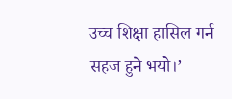उच्च शिक्षा हासिल गर्न सहज हुने भयो।’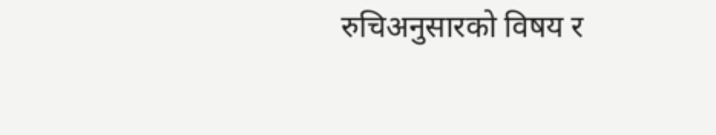रुचिअनुसारको विषय र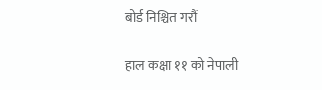बोर्ड निश्चित गरौं

हाल कक्षा ११ को नेपाली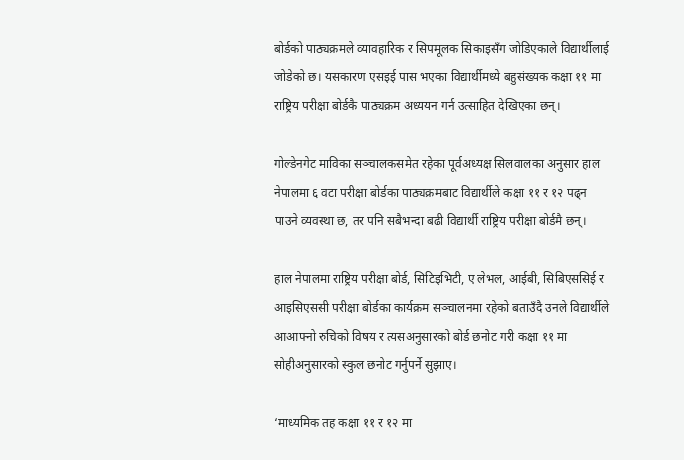बोर्डको पाठ्यक्रमले व्यावहारिक र सिपमूलक सिकाइसँग जोडिएकाले विद्यार्थीलाई जोडेको छ। यसकारण एसइई पास भएका विद्यार्थीमध्ये बहुसंख्यक कक्षा ११ मा राष्ट्रिय परीक्षा बोर्डकै पाठ्यक्रम अध्ययन गर्न उत्साहित देखिएका छन्।

गोल्डेनगेट माविका सञ्चालकसमेत रहेका पूर्वअध्यक्ष सिलवालका अनुसार हाल नेपालमा ६ वटा परीक्षा बोर्डका पाठ्यक्रमबाट विद्यार्थीले कक्षा ११ र १२ पढ्न पाउने व्यवस्था छ, तर पनि सबैभन्दा बढी विद्यार्थी राष्ट्रिय परीक्षा बोर्डमै छन्।

हाल नेपालमा राष्ट्रिय परीक्षा बोर्ड, सिटिइभिटी, ए लेभल, आईबी, सिबिएससिई र आइसिएससी परीक्षा बोर्डका कार्यक्रम सञ्चालनमा रहेको बताउँदै उनले विद्यार्थीले आआफ्नो रुचिको विषय र त्यसअनुसारको बोर्ड छनोट गरी कक्षा ११ मा सोहीअनुसारको स्कुल छनोट गर्नुपर्ने सुझाए।

‘माध्यमिक तह कक्षा ११ र १२ मा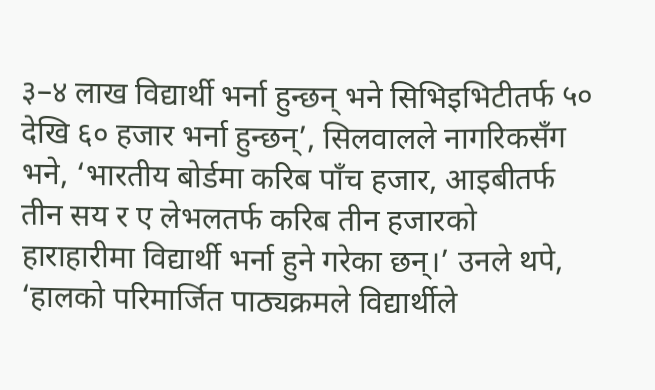३–४ लाख विद्यार्थी भर्ना हुन्छन् भने सिभिइभिटीतर्फ ५० देखि ६० हजार भर्ना हुन्छन्’, सिलवालले नागरिकसँग भने, ‘भारतीय बोर्डमा करिब पाँच हजार, आइबीतर्फ तीन सय र ए लेभलतर्फ करिब तीन हजारको हाराहारीमा विद्यार्थी भर्ना हुने गरेका छन्।’ उनले थपे, ‘हालको परिमार्जित पाठ्यक्रमले विद्यार्थीले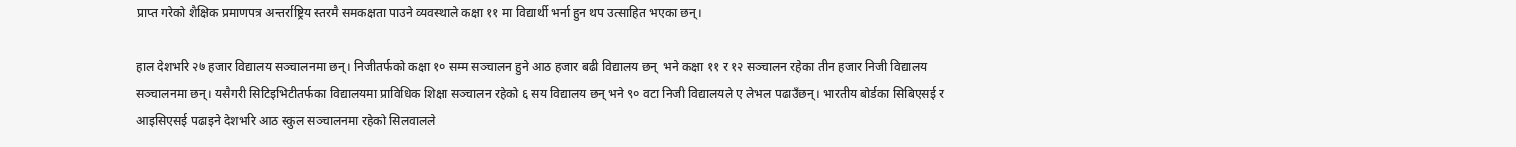प्राप्त गरेको शैक्षिक प्रमाणपत्र अन्तर्राष्ट्रिय स्तरमै समकक्षता पाउने व्यवस्थाले कक्षा ११ मा विद्यार्थी भर्ना हुन थप उत्साहित भएका छन्।

हाल देशभरि २७ हजार विद्यालय सञ्चालनमा छन्। निजीतर्फको कक्षा १० सम्म सञ्चालन हुने आठ हजार बढी विद्यालय छन्  भने कक्षा ११ र १२ सञ्चालन रहेका तीन हजार निजी विद्यालय सञ्चालनमा छन्। यसैगरी सिटिइभिटीतर्फका विद्यालयमा प्राविधिक शिक्षा सञ्चालन रहेको ६ सय विद्यालय छन् भने ९० वटा निजी विद्यालयले ए लेभल पढाउँछन्। भारतीय बोर्डका सिबिएसई र आइसिएसई पढाइने देशभरि आठ स्कुल सञ्चालनमा रहेको सिलवालले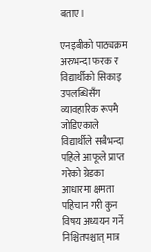बताए।

एनइबीको पाठ्यक्रम अरुभन्दा फरक र विद्यार्थीको सिकाइ उपलब्धिसँग व्यावहारिक रूपमै जोडिएकाले विद्यार्थीले सबैभन्दा पहिले आफूले प्राप्त गरेको ग्रेडका आधारमा क्षमता पहिचान गरी कुन विषय अध्ययन गर्ने निश्चितपश्चात् मात्र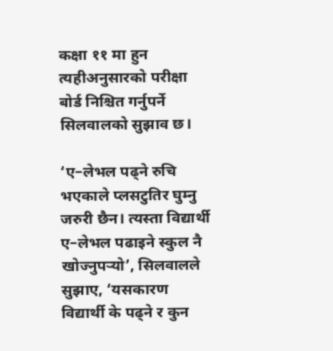कक्षा ११ मा हुन त्यहीअनुसारको परीक्षा बोर्ड निश्चित गर्नुपर्ने सिलवालको सुझाव छ।

‘ए–लेभल पढ्ने रुचि भएकाले प्लसटुतिर घुम्नु जरुरी छैन। त्यस्ता विद्यार्थी ए–लेभल पढाइने स्कुल नै खोज्नुपर्‍यो’, सिलवालले  सुझाए, ‘यसकारण विद्यार्थी के पढ्ने र कुन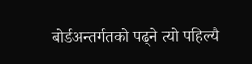बोर्डअन्तर्गतको पढ्ने त्यो पहिल्यै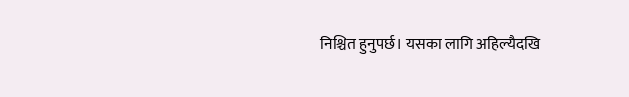निश्चित हुनुपर्छ। यसका लागि अहिल्यैदखि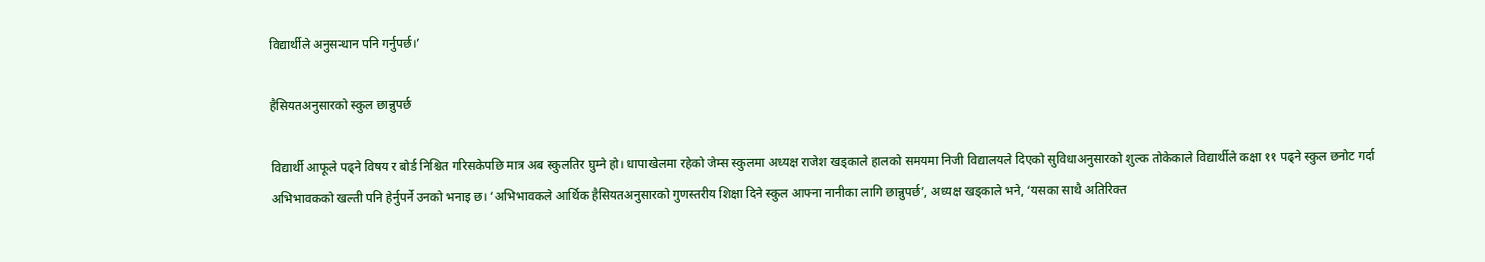विद्यार्थीले अनुसन्धान पनि गर्नुपर्छ।’

हैसियतअनुसारको स्कुल छान्नुपर्छ

विद्यार्थी आफूले पढ्ने विषय र बोर्ड निश्चित गरिसकेपछि मात्र अब स्कुलतिर घुम्ने हो। धापाखेलमा रहेको जेम्स स्कुलमा अध्यक्ष राजेश खड्काले हालको समयमा निजी विद्यालयले दिएको सुविधाअनुसारको शुल्क तोकेकाले विद्यार्थीले कक्षा ११ पढ्ने स्कुल छनोट गर्दा अभिभावकको खल्ती पनि हेर्नुपर्ने उनको भनाइ छ। ‘अभिभावकले आर्थिक हैसियतअनुसारको गुणस्तरीय शिक्षा दिने स्कुल आफ्ना नानीका लागि छान्नुपर्छ’, अध्यक्ष खड्काले भने, ‘यसका साथै अतिरिक्त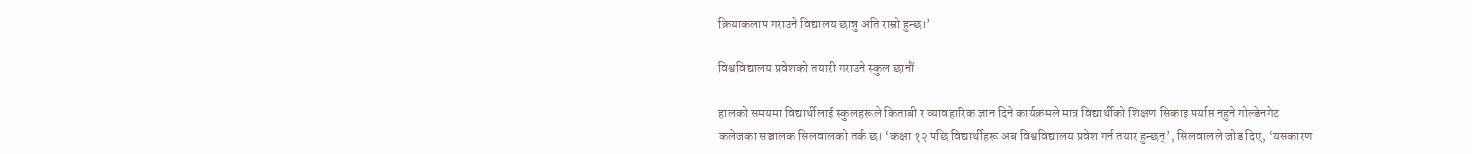क्रियाकलाप गराउने विद्यालय छान्नु अति राम्रो हुन्छ।’

विश्वविद्यालय प्रवेशको तयारी गराउने स्कुल छानौं

हालको समयमा विद्यार्थीलाई स्कुलहरूले किताबी र व्यावहारिक ज्ञान दिने कार्यक्रमले मात्र विद्यार्थीको शिक्षण सिकाइ पर्याप्त नहुने गोल्डेनगेट कलेजका सञ्चालक सिलवालको तर्क छ। ‘कक्षा १२ पछि विद्यार्थीहरू अब विश्वविद्यालय प्रवेश गर्न तयार हुन्छन्’, सिलवालले जोड दिए, ‘यसकारण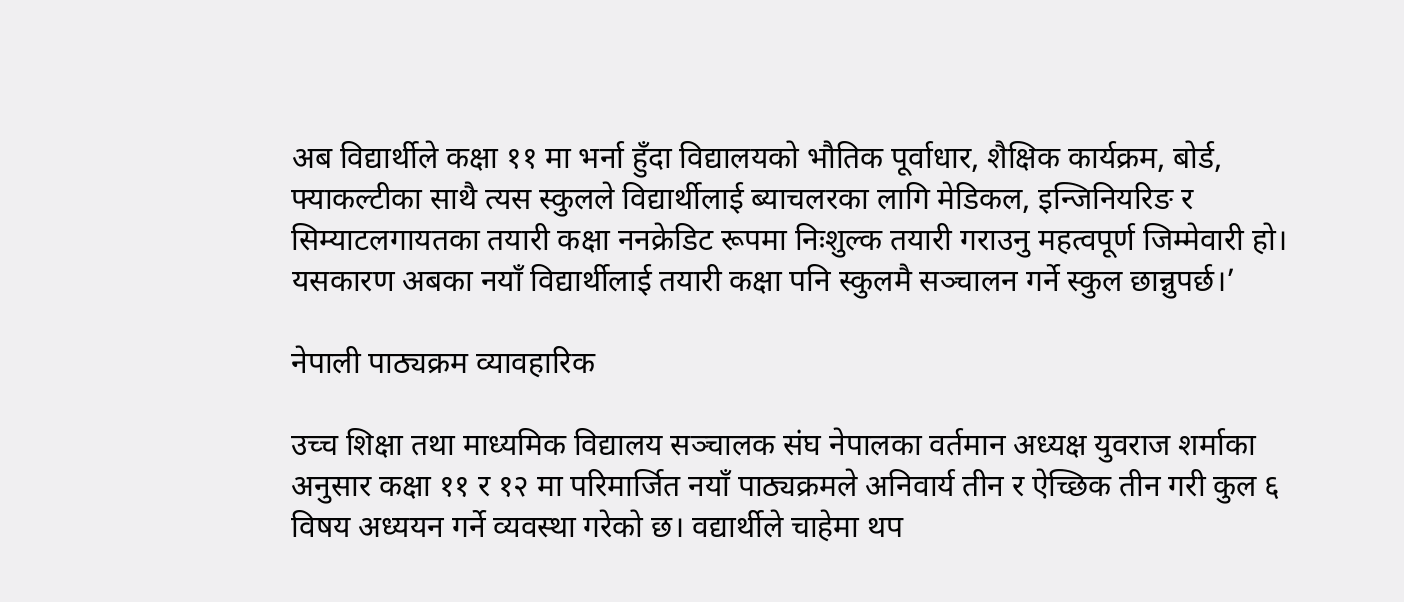अब विद्यार्थीले कक्षा ११ मा भर्ना हुँदा विद्यालयको भौतिक पूर्वाधार, शैक्षिक कार्यक्रम, बोर्ड, फ्याकल्टीका साथै त्यस स्कुलले विद्यार्थीलाई ब्याचलरका लागि मेडिकल, इन्जिनियरिङ र सिम्याटलगायतका तयारी कक्षा ननक्रेडिट रूपमा निःशुल्क तयारी गराउनु महत्वपूर्ण जिम्मेवारी हो। यसकारण अबका नयाँ विद्यार्थीलाई तयारी कक्षा पनि स्कुलमै सञ्चालन गर्ने स्कुल छान्नुपर्छ।’

नेपाली पाठ्यक्रम व्यावहारिक

उच्च शिक्षा तथा माध्यमिक विद्यालय सञ्चालक संघ नेपालका वर्तमान अध्यक्ष युवराज शर्माका अनुसार कक्षा ११ र १२ मा परिमार्जित नयाँ पाठ्यक्रमले अनिवार्य तीन र ऐच्छिक तीन गरी कुल ६ विषय अध्ययन गर्ने व्यवस्था गरेको छ। वद्यार्थीले चाहेमा थप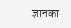ज्ञानका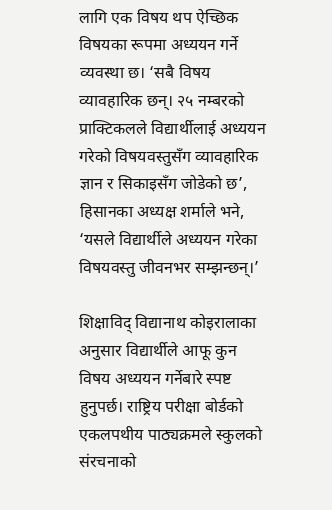लागि एक विषय थप ऐच्छिक विषयका रूपमा अध्ययन गर्ने व्यवस्था छ। ‘सबै विषय व्यावहारिक छन्। २५ नम्बरको प्राक्टिकलले विद्यार्थीलाई अध्ययन गरेको विषयवस्तुसँग व्यावहारिक ज्ञान र सिकाइसँग जोडेको छ’, हिसानका अध्यक्ष शर्माले भने, ‘यसले विद्यार्थीले अध्ययन गरेका विषयवस्तु जीवनभर सम्झन्छन्।’

शिक्षाविद् विद्यानाथ कोइरालाका अनुसार विद्यार्थीले आफू कुन विषय अध्ययन गर्नेबारे स्पष्ट हुनुपर्छ। राष्ट्रिय परीक्षा बोर्डको एकलपथीय पाठ्यक्रमले स्कुलको संरचनाको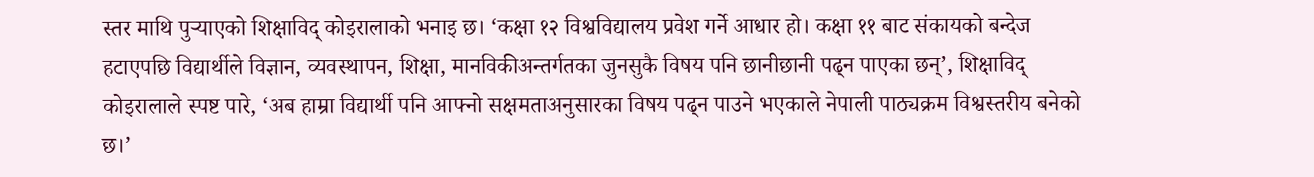स्तर माथि पुर्‍याएको शिक्षाविद् कोइरालाको भनाइ छ। ‘कक्षा १२ विश्वविद्यालय प्रवेश गर्ने आधार हो। कक्षा ११ बाट संकायको बन्देज हटाएपछि विद्यार्थीले विज्ञान, व्यवस्थापन, शिक्षा, मानविकीअन्तर्गतका जुनसुकै विषय पनि छानीछानी पढ्न पाएका छन्’, शिक्षाविद् कोइरालाले स्पष्ट पारे, ‘अब हाम्रा विद्यार्थी पनि आफ्नो सक्षमताअनुसारका विषय पढ्न पाउने भएकाले नेपाली पाठ्यक्रम विश्वस्तरीय बनेको छ।’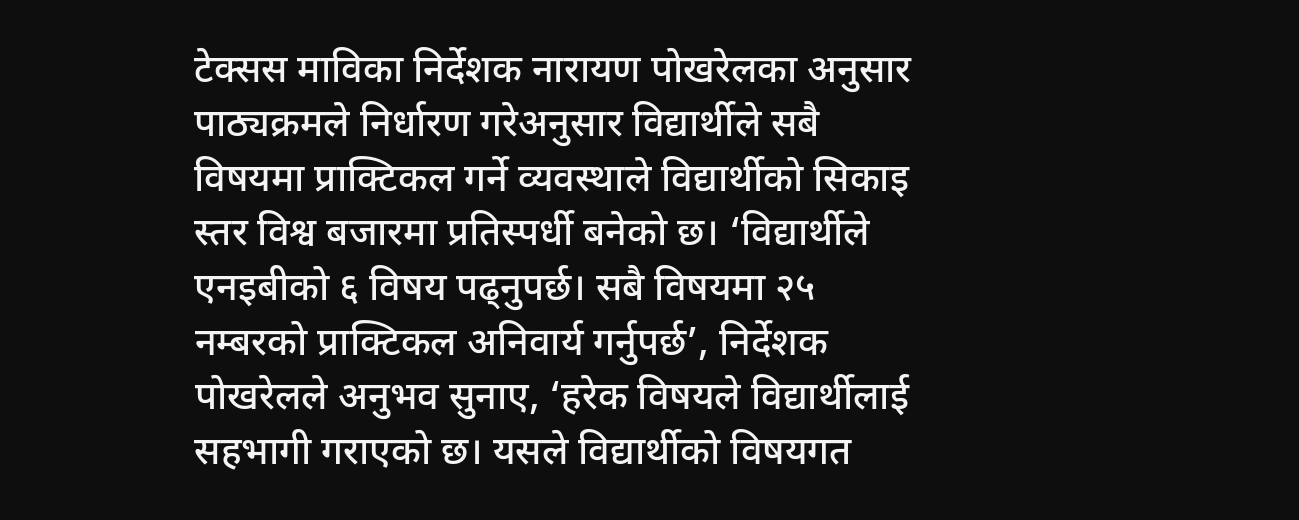टेक्सस माविका निर्देशक नारायण पोखरेलका अनुसार पाठ्यक्रमले निर्धारण गरेअनुसार विद्यार्थीले सबै विषयमा प्राक्टिकल गर्ने व्यवस्थाले विद्यार्थीको सिकाइ स्तर विश्व बजारमा प्रतिस्पर्धी बनेको छ। ‘विद्यार्थीले एनइबीको ६ विषय पढ्नुपर्छ। सबै विषयमा २५ नम्बरको प्राक्टिकल अनिवार्य गर्नुपर्छ’, निर्देशक पोखरेलले अनुभव सुनाए, ‘हरेक विषयले विद्यार्थीलाई सहभागी गराएको छ। यसले विद्यार्थीको विषयगत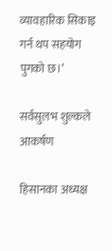व्यावहारिक सिकाइ गर्न थप सहयोग पुगको छ।’

सर्वसुलभ शुल्कले आकर्षण

हिसानका अध्यक्ष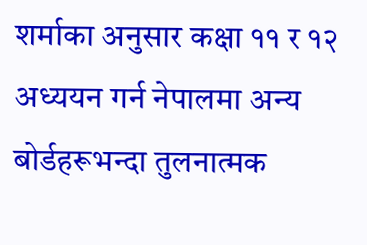शर्माका अनुसार कक्षा ११ र १२ अध्ययन गर्न नेपालमा अन्य बोर्डहरूभन्दा तुलनात्मक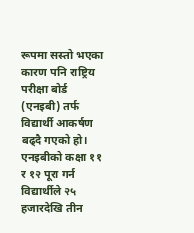रूपमा सस्तो भएका कारण पनि राष्ट्रिय परीक्षा बोर्ड (एनइबी) तर्फ विद्यार्थी आकर्षण बढ्दै गएको हो। एनइबीको कक्षा ११ र १२ पूरा गर्न विद्यार्थीले २५ हजारदेखि तीन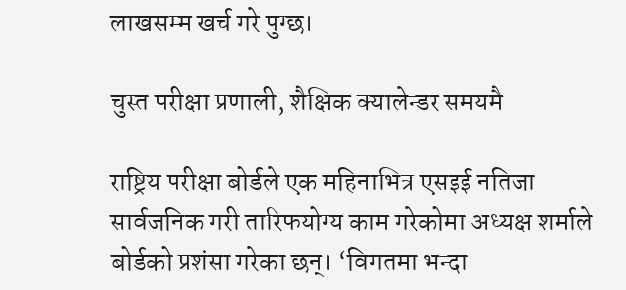लाखसम्म खर्च गरे पुग्छ।

चुस्त परीक्षा प्रणाली, शैक्षिक क्यालेन्डर समयमै

राष्ट्रिय परीक्षा बोर्डले एक महिनाभित्र एसइई नतिजा सार्वजनिक गरी तारिफयोग्य काम गरेकोमा अध्यक्ष शर्माले बोर्डको प्रशंसा गरेका छन्। ‘विगतमा भन्दा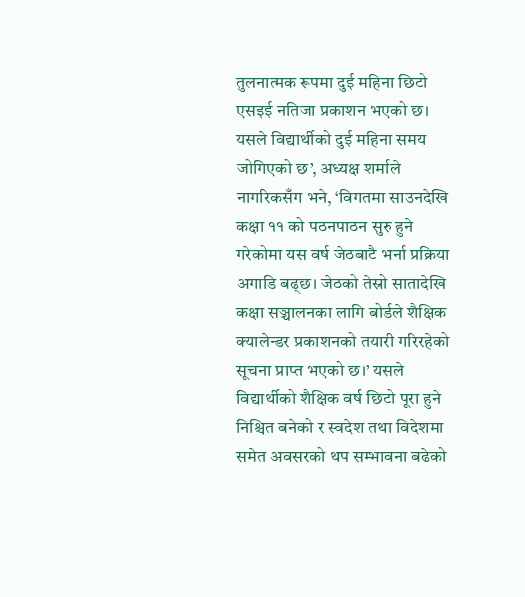तुलनात्मक रूपमा दुई महिना छिटो एसइई नतिजा प्रकाशन भएको छ। यसले विद्यार्थीको दुई महिना समय जोगिएको छ’, अध्यक्ष शर्माले नागरिकसँग भने, ‘विगतमा साउनदेखि कक्षा ११ को पठनपाठन सुरु हुने गरेकोमा यस वर्ष जेठबाटै भर्ना प्रक्रिया अगाडि बढ्छ। जेठको तेस्रो सातादेखि कक्षा सञ्चालनका लागि बोर्डले शैक्षिक क्यालेन्डर प्रकाशनको तयारी गरिरहेको सूचना प्राप्त भएको छ।’ यसले विद्यार्थीको शैक्षिक वर्ष छिटो पूरा हुने निश्चित बनेको र स्वदेश तथा विदेशमा समेत अवसरको थप सम्भावना बढेको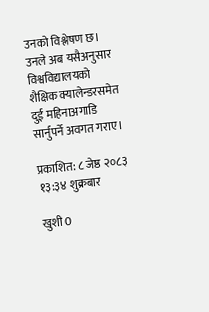उनको विश्लेषण छ। उनले अब यसैअनुसार विश्वविद्यालयको शैक्षिक क्यालेन्डरसमेत दुई महिनाअगाडि सार्नुपर्ने अवगत गराए।

प्रकाशित: ८ जेष्ठ २०८३ १३:३४ शुक्रबार

खुशी 0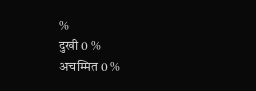%
दुखी 0 %
अचम्मित 0 %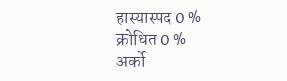हास्यास्पद 0 %
क्रोधित 0 %
अर्को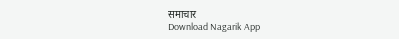समाचार
Download Nagarik App